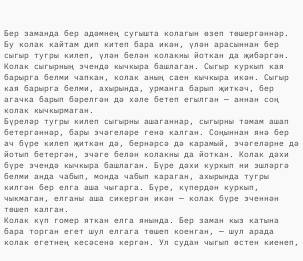Бер заманда бер адәмнең сугышта колагын өзеп төшергәннәр. Бу колак кайтам дип китеп бара икән, үлән арасыннан бер сыгыр тугры килеп, үлән белән колакны йоткан да җибәргән. Колак сыгырның эчендә кычкыра башлаган. Сыгыр куркып кая барырга белми чапкан, колак аның саен кычкыра икән. Сыгыр кая барырга белми, ахырында, урманга барып җиткәч, бер агачка барып бәрелгән дә хәле бетеп егылган — аннан соң колак кычкырмаган.
Бүреләр тугры килеп сыгырны ашаганнар, сыгырны тәмам ашап бетергәннәр, бары эчәгеләре генә калган. Соңыннан янә бер ач бүре килеп җиткән дә, бернәрсә дә карамый, эчәгеләрне дә йотып бетергән, эчәге белән колакны да йоткан. Колак дәхи бүре эчендә кычкыра башлаган. Бүре дәхи куркып ни эшләргә белми анда чабып, монда чабып караган, ахырында тугры килгән бер елга аша чыгарга. Бүре, күпердән куркып, чыкмаган, елганы аша сикергән икән — колак бүре эченнән төшеп калган.
Колак күп гомер яткан елга янында. Бер заман кыз катына бара торган егет шул елгага төшеп коенган, — шул арада колак егетнең кесәсенә кергән. Ул судан чыгып өстен киенеп,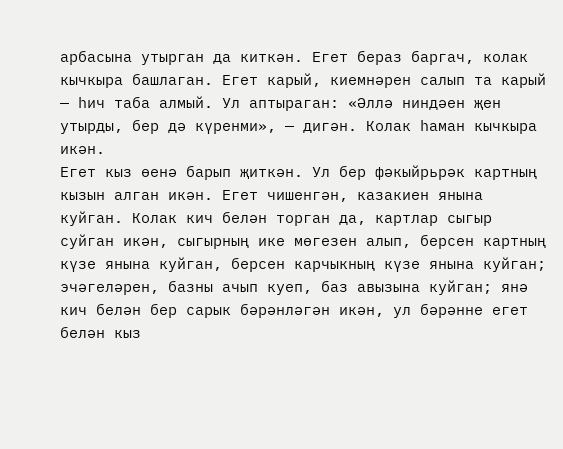арбасына утырган да киткән. Егет бераз баргач, колак кычкыра башлаган. Егет карый, киемнәрен салып та карый — һич таба алмый. Ул аптыраган: «Әллә ниндәен җен утырды, бер дә күренми», — дигән. Колак һаман кычкыра икән.
Егет кыз өенә барып җиткән. Ул бер фәкыйрьрәк картның кызын алган икән. Егет чишенгән, казакиен янына куйган. Колак кич белән торган да, картлар сыгыр суйган икән, сыгырның ике мөгезен алып, берсен картның күзе янына куйган, берсен карчыкның күзе янына куйган; эчәгеләрен, базны ачып куеп, баз авызына куйган; янә кич белән бер сарык бәрәнләгән икән, ул бәрәнне егет белән кыз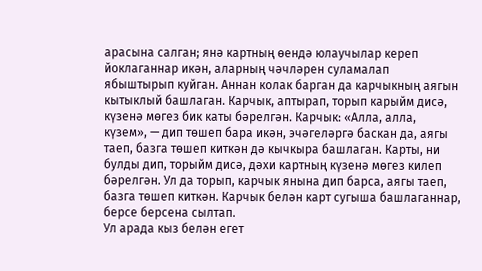арасына салган; янә картның өендә юлаучылар кереп йоклаганнар икән, аларның чәчләрен суламалап ябыштырып куйган. Аннан колак барган да карчыкның аягын кытыклый башлаган. Карчык, аптырап, торып карыйм дисә, күзенә мөгез бик каты бәрелгән. Карчык: «Алла, алла, күзем», — дип төшеп бара икән, эчәгеләргә баскан да, аягы таеп, базга төшеп киткән дә кычкыра башлаган. Карты, ни булды дип, торыйм дисә, дәхи картның күзенә мөгез килеп бәрелгән. Ул да торып, карчык янына дип барса, аягы таеп, базга төшеп киткән. Карчык белән карт сугыша башлаганнар, берсе берсена сылтап.
Ул арада кыз белән егет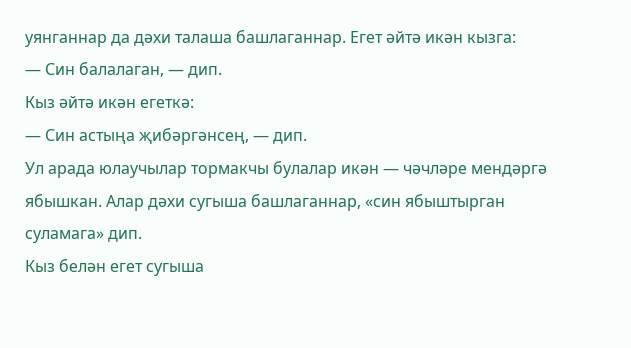уянганнар да дәхи талаша башлаганнар. Егет әйтә икән кызга:
— Син балалаган, — дип.
Кыз әйтә икән егеткә:
— Син астыңа җибәргәнсең, — дип.
Ул арада юлаучылар тормакчы булалар икән — чәчләре мендәргә ябышкан. Алар дәхи сугыша башлаганнар, «син ябыштырган суламага» дип.
Кыз белән егет сугыша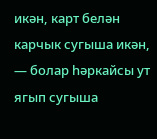икән, карт белән карчык сугыша икән, — болар һәркайсы ут ягып сугыша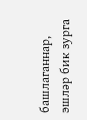башлаганнар, эшләр бик зурга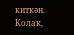киткән. Колак,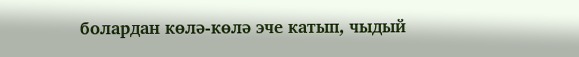болардан көлә-көлә эче катып, чыдый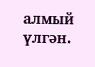алмый үлгән.